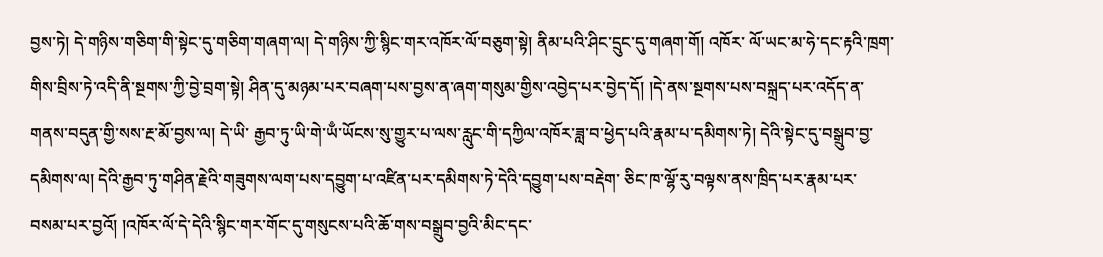བྱས་ཏེ། དེ་གཉིས་གཅིག་གི་སྟེང་དུ་གཅིག་གཞག་ལ། དེ་གཉིས་ཀྱི་སྙིང་གར་འཁོར་ལོ་བཅུག་སྟེ། ནིམ་པའི་ཤིང་དྲུང་དུ་གཞག་གོ། འཁོར་ ལོ་ཡང་མ་ཧེ་དང་རྟའི་ཁྲག་གིས་བྲིས་ཏེ་འདི་ནི་སྔགས་ཀྱི་བྱེ་བྲག་སྟེ། ཤིན་དུ་མཉམ་པར་བཞག་པས་བྱས་ན་ཞག་གསུམ་གྱིས་འབྱེད་པར་བྱེད་དོ། །དེ་ནས་སྔགས་པས་བསྐྲད་པར་འདོད་ན་གནས་བདུན་གྱི་སས་རྔ་མོ་བྱས་ལ། དེ་ཡི་ རྒྱབ་ཏུ་ཡི་གེ་ཡྃ་ཡོངས་སུ་གྱུར་པ་ལས་རླུང་གི་དཀྱིལ་འཁོར་ཟླ་བ་ཕྱེད་པའི་རྣམ་པ་དམིགས་ཏེ། དེའི་སྟེང་དུ་བསྒྲུབ་བྱ་དམིགས་ལ། དེའི་རྒྱབ་ཏུ་གཤིན་རྗེའི་གཟུགས་ལག་པས་དབྱུག་པ་འཛིན་པར་དམིགས་ཏེ་དེའི་དབྱུག་པས་བརྡེག་ ཅིང་ཁ་ལྷོ་རུ་བལྟས་ནས་ཁྲིད་པར་རྣམ་པར་བསམ་པར་བྱའོ། །འཁོར་ལོ་དེ་དེའི་སྙིང་གར་གོང་དུ་གསུངས་པའི་ཆོ་གས་བསྒྲུབ་བྱའི་མིང་དང་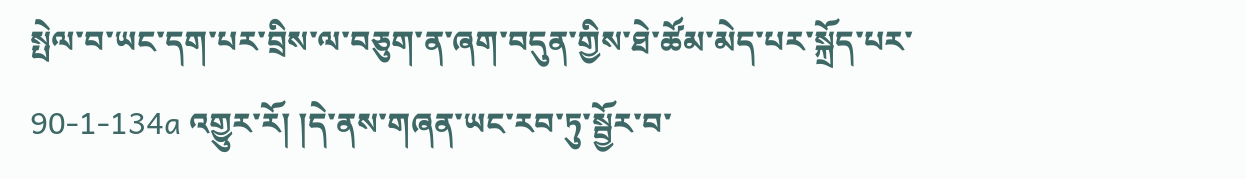སྤེལ་བ་ཡང་དག་པར་བྲིས་ལ་བཅུག་ན་ཞག་བདུན་གྱིས་ཐེ་ཚོམ་མེད་པར་སྐྲོད་པར་ 90-1-134a འགྱུར་རོ། །དེ་ནས་གཞན་ཡང་རབ་ཏུ་སྦྱོར་བ་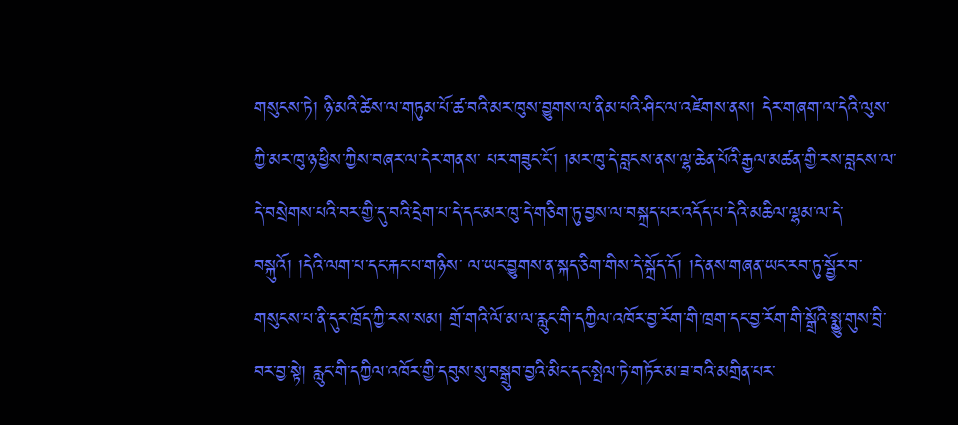གསུངས་ཏེ། ཉི་མའི་ཚེས་ལ་གཏུམ་པོ་ཚ་བའི་མར་ཁུས་བྱུགས་ལ་ནིམ་པའི་ཤིང་ལ་འཛེགས་ནས། དེར་གཞག་ལ་དེའི་ལུས་ཀྱི་མར་ཁུ་ཉ་ཕྱིས་ཀྱིས་བཞར་ལ་དེར་གནས་ པར་གཟུང་ངོ་། །མར་ཁུ་དེ་བླངས་ནས་ལྷ་ཆེན་པོའི་རྒྱལ་མཚན་གྱི་རས་བླངས་ལ་དེ་བསྲེགས་པའི་བར་གྱི་དུ་བའི་དྲེག་པ་དེ་དང་མར་ཁུ་དེ་གཅིག་ཏུ་བྱས་ལ་བསྐྲད་པར་འདོད་པ་དེའི་མཆིལ་ལྷམ་ལ་དེ་བསྐུའོ། །དེའི་ལག་པ་དང་རྐང་པ་གཉིས་ ལ་ཡང་བྱུགས་ན་སྐད་ཅིག་གིས་དེ་སྐྲོད་དོ། །དེ་ནས་གཞན་ཡང་རབ་ཏུ་སྦྱོར་བ་གསུངས་པ་ནི་དུར་ཁྲོད་ཀྱི་རས་སམ། གྲོ་གའི་ལོ་མ་ལ་རླུང་གི་དཀྱིལ་འཁོར་བྱ་རོག་གི་ཁྲག་དང་བྱ་རོག་གི་སྒྲོའི་སྨྱུ་གུས་བྲི་བར་བྱ་སྟེ། རླུང་གི་དཀྱིལ་འཁོར་གྱི་དབུས་སུ་བསྒྲུབ་བྱའི་མིང་དང་སྤེལ་ཏེ་གཏོར་མ་ཟ་བའི་མགྲིན་པར་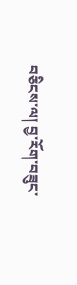བཅིངས་ལ། བྱ་རོག་བཟུང་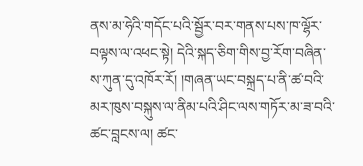ནས་མ་ཧེའི་གདོང་པའི་སྦྱོར་བར་གནས་པས་ཁ་ལྷོར་བལྟས་ལ་འཕང་སྟེ། དེའི་སྐད་ཅིག་གིས་བྱ་རོག་བཞིན་ ས་ཀུན་དུ་འཁོར་རོ། །གཞན་ཡང་བསྐྲད་པ་ནི་ཚ་བའི་མར་ཁུས་བསྐུས་ལ་ནིམ་པའི་ཤིང་ལས་གཏོར་མ་ཟ་བའི་ཚང་བླངས་ལ། ཚང་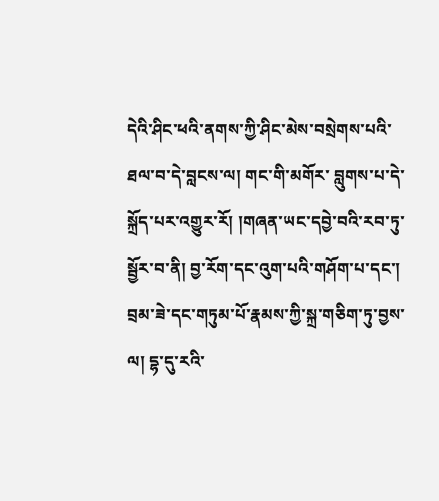དེའི་ཤིང་ཕའི་ནགས་ཀྱི་ཤིང་མེས་བསྲེགས་པའི་ཐལ་བ་དེ་བླངས་ལ། གང་གི་མགོར་ བླུགས་པ་དེ་སྐྲོད་པར་འགྱུར་རོ། །གཞན་ཡང་དབྱེ་བའི་རབ་ཏུ་སྦྱོར་བ་ནི། བྱ་རོག་དང་འུག་པའི་གཤོག་པ་དང་། བྲམ་ཟེ་དང་གཏུམ་པོ་རྣམས་ཀྱི་སྐྲ་གཅིག་ཏུ་བྱས་ལ། དྷ་དུ་རའི་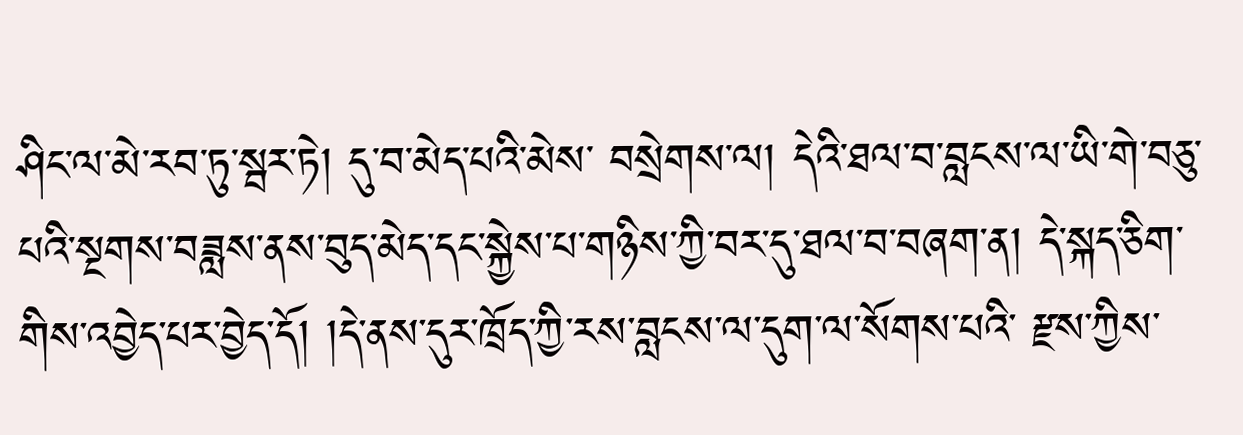ཤིང་ལ་མེ་རབ་ཏུ་སྦར་ཏེ། དུ་བ་མེད་པའི་མེས་ བསྲེགས་ལ། དེའི་ཐལ་བ་བླངས་ལ་ཡི་གེ་བཅུ་པའི་སྔགས་བཟླས་ནས་བུད་མེད་དང་སྐྱེས་པ་གཉིས་ཀྱི་བར་དུ་ཐལ་བ་བཞག་ན། དེ་སྐད་ཅིག་གིས་འབྱེད་པར་བྱེད་དོ། །དེ་ནས་དུར་ཁྲོད་ཀྱི་རས་བླངས་ལ་དུག་ལ་སོགས་པའི་ རྫས་ཀྱིས་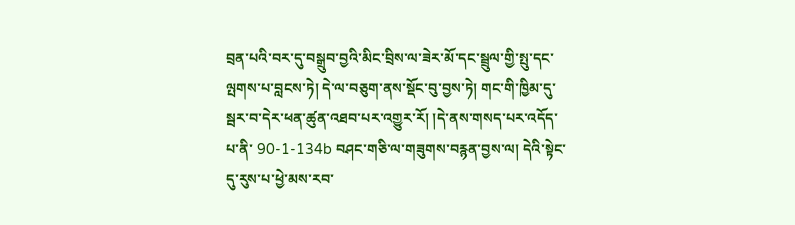བྲན་པའི་བར་དུ་བསྒྲུབ་བྱའི་མིང་བྲིས་ལ་ཟེར་མོ་དང་སྦྲུལ་གྱི་སྤུ་དང་ལྤགས་པ་བླངས་ཏེ། དེ་ལ་བཅུག་ནས་སྡོང་བུ་བྱས་ཏེ། གང་གི་ཁྱིམ་དུ་སྦར་བ་དེར་ཕན་ཚུན་འཐབ་པར་འགྱུར་རོ། །དེ་ནས་གསད་པར་འདོད་པ་ནི་ 90-1-134b བཤང་གཅི་ལ་གཟུགས་བརྙན་བྱས་ལ། དེའི་སྟེང་དུ་རུས་པ་ཕྱེ་མས་རབ་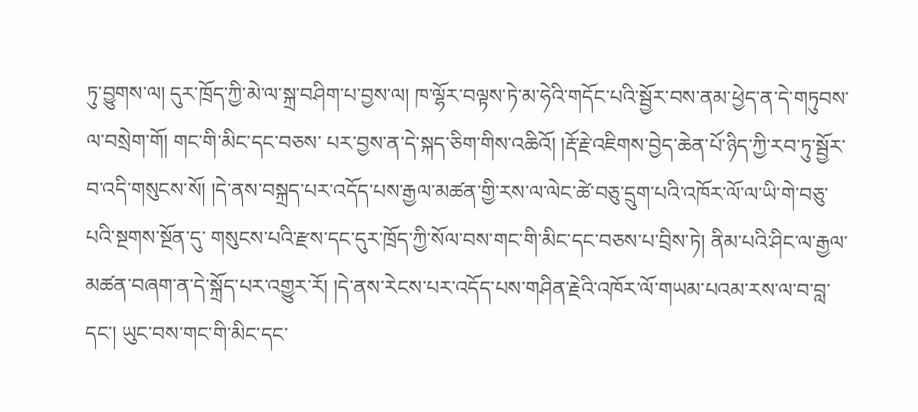ཏུ་བྱུགས་ལ། དུར་ཁྲོད་ཀྱི་མེ་ལ་སྐྲ་བཤིག་པ་བྱས་ལ། ཁ་ལྷོར་བལྟས་ཏེ་མ་ཧེའི་གདོང་པའི་སྦྱོར་བས་ནམ་ཕྱེད་ན་དེ་གཏུབས་ལ་བསྲེག་གོ། གང་གི་མིང་དང་བཅས་ པར་བྱས་ན་དེ་སྐད་ཅིག་གིས་འཆིའོ། །རྡོ་རྗེ་འཇིགས་བྱེད་ཆེན་པོ་ཉིད་ཀྱི་རབ་ཏུ་སྦྱོར་བ་འདི་གསུངས་སོ། །དེ་ནས་བསྐྲད་པར་འདོད་པས་རྒྱལ་མཚན་གྱི་རས་ལ་ལེང་ཚེ་བཅུ་དྲུག་པའི་འཁོར་ལོ་ལ་ཡི་གེ་བཅུ་པའི་སྔགས་སྔོན་དུ་ གསུངས་པའི་རྫས་དང་དུར་ཁྲོད་ཀྱི་སོལ་བས་གང་གི་མིང་དང་བཅས་པ་བྲིས་ཏེ། ནིམ་པའི་ཤིང་ལ་རྒྱལ་མཚན་བཞག་ན་དེ་སྐྲོད་པར་འགྱུར་རོ། །དེ་ནས་རེངས་པར་འདོད་པས་གཤིན་རྗེའི་འཁོར་ལོ་གཡམ་པའམ་རས་ལ་བ་བླ་དང་། ཡུང་བས་གང་གི་མིང་དང་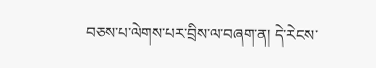བཅས་པ་ལེགས་པར་བྲིས་ལ་བཞག་ན། དེ་རེངས་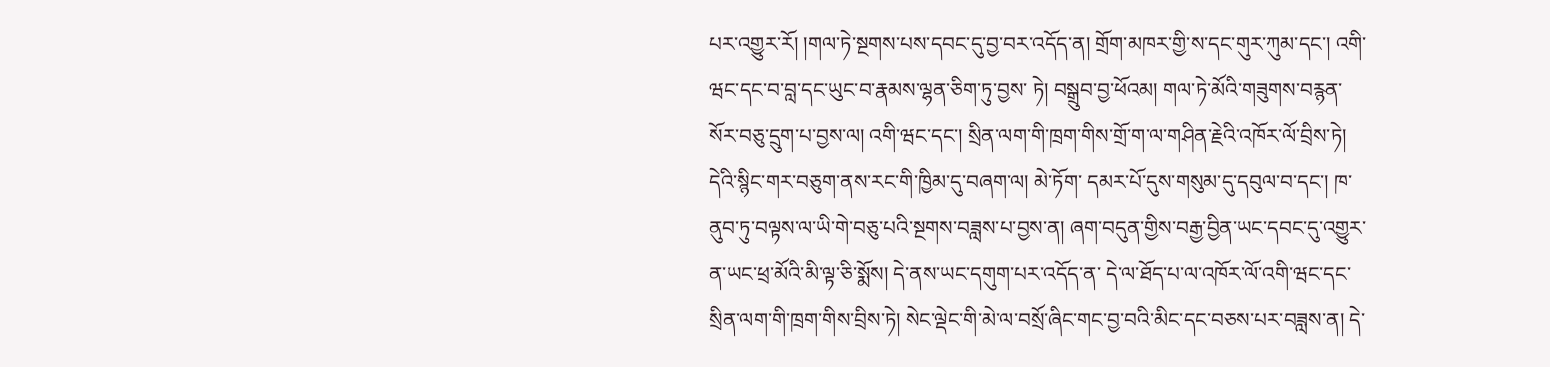པར་འགྱུར་རོ། །གལ་ཏེ་སྔགས་པས་དབང་དུ་བྱ་བར་འདོད་ན། གྲོག་མཁར་གྱི་ས་དང་གུར་ཀུམ་དང་། འགི་ཝང་དང་བ་བླ་དང་ཡུང་བ་རྣམས་ལྷན་ཅིག་ཏུ་བྱས་ ཏེ། བསྒྲུབ་བྱ་ཕོའམ། གལ་ཏེ་མོའི་གཟུགས་བརྙན་སོར་བཅུ་དྲུག་པ་བྱས་ལ། འགི་ཝང་དང་། སྲིན་ལག་གི་ཁྲག་གིས་གྲོ་ག་ལ་གཤིན་རྗེའི་འཁོར་ལོ་བྲིས་ཏེ། དེའི་སྙིང་གར་བཅུག་ནས་རང་གི་ཁྱིམ་དུ་བཞག་ལ། མེ་ཏོག་ དམར་པོ་དུས་གསུམ་དུ་དབུལ་བ་དང་། ཁ་ནུབ་ཏུ་བལྟས་ལ་ཡི་གེ་བཅུ་པའི་སྔགས་བཟླས་པ་བྱས་ན། ཞག་བདུན་གྱིས་བརྒྱ་བྱིན་ཡང་དབང་དུ་འགྱུར་ན་ཡང་ཕྲ་མོའི་མི་ལྟ་ཅི་སྨོས། དེ་ནས་ཡང་དགུག་པར་འདོད་ན་ དེ་ལ་ཐོད་པ་ལ་འཁོར་ལོ་འགི་ཝང་དང་སྲིན་ལག་གི་ཁྲག་གིས་བྲིས་ཏེ། སེང་ལྡེང་གི་མེ་ལ་བསྲོ་ཞིང་གང་བྱ་བའི་མིང་དང་བཅས་པར་བཟླས་ན། དེ་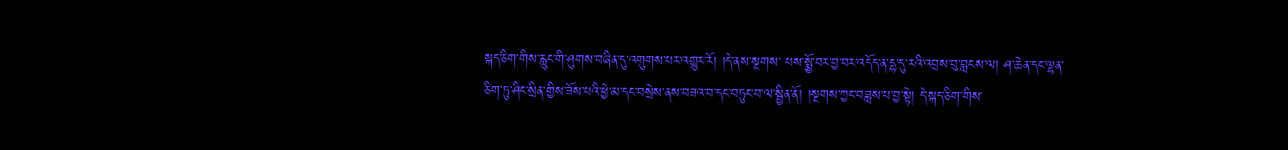སྐད་ཅིག་གིས་རླུང་གི་ཤུགས་བཞིན་དུ་འགུགས་པར་འགྱུར་རོ། །དེ་ནས་སྔགས་ པས་སྨྱོ་བར་བྱ་བར་འདོད་ན་དྷ་དུ་རའི་འབྲས་བུ་བླངས་ལ། ཤ་ཆེན་དང་ལྷན་ཅིག་ཏུ་ཤིང་སྲིན་གྱིས་ཟོས་པའི་ཕྱེ་མ་དང་བསྲེས་ནས་བཟའ་བ་དང་བཏུང་བ་ལ་སྦྱིན་ནོ། །སྔགས་ཀྱང་བཟླས་པ་བྱ་སྟེ། དེ་སྐད་ཅིག་གིས་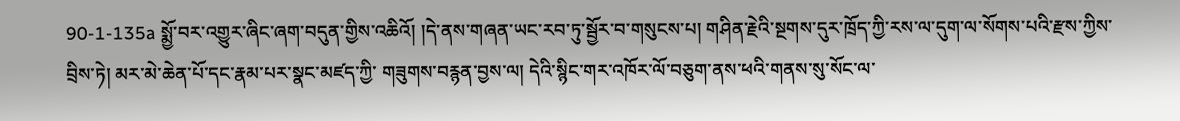90-1-135a སྨྱོ་བར་འགྱུར་ཞིང་ཞག་བདུན་གྱིས་འཆིའོ། །དེ་ནས་གཞན་ཡང་རབ་ཏུ་སྦྱོར་བ་གསུངས་པ། གཤིན་རྗེའི་སྔགས་དུར་ཁྲོད་ཀྱི་རས་ལ་དུག་ལ་སོགས་པའི་རྫས་ཀྱིས་བྲིས་ཏེ། མར་མེ་ཆེན་པོ་དང་རྣམ་པར་སྣང་མཛད་ཀྱི་ གཟུགས་བརྙན་བྱས་ལ། དེའི་སྙིང་གར་འཁོར་ལོ་བཅུག་ནས་ཕའི་གནས་སུ་སོང་ལ་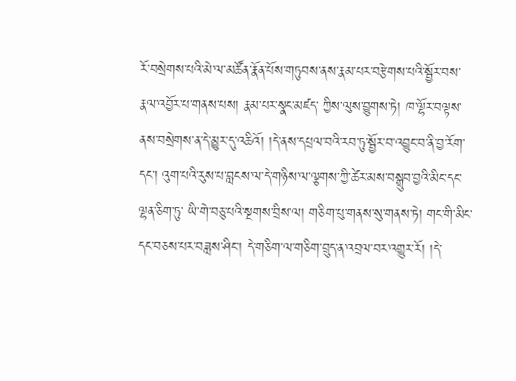རོ་བསྲེགས་པའི་མེ་ལ་མཚོན་རྣོན་པོས་གཏུབས་ནས་རྣམ་པར་བརྩེགས་པའི་སྦྱོར་བས་རྣལ་འབྱོར་པ་གནས་པས། རྣམ་པར་སྣང་མཛད་ ཀྱིས་ལུས་བྱུགས་ཏེ། ཁ་ལྷོར་བལྟས་ནས་བསྲེགས་ན་དེ་མྱུར་དུ་འཆིའོ། །དེ་ནས་དཔྲལ་བའི་རབ་ཏུ་སྦྱོར་བ་འབྱུང་བ་ནི་བྱ་རོག་དང་། འུག་པའི་རུས་པ་བླངས་ལ་དེ་གཉིས་ལ་ལྕགས་ཀྱི་ཚེར་མས་བསྒྲུབ་བྱའི་མིང་དང་ལྷན་ཅིག་ཏུ་ ཡི་གེ་བཅུ་པའི་སྔགས་བྲིས་ལ། གཅིག་པུ་གནས་སུ་གནས་ཏེ། གང་གི་མིང་དང་བཅས་པར་བཟླས་ཤིང་། དེ་གཅིག་ལ་གཅིག་བྲུད་ན་འབྲལ་བར་འགྱུར་རོ། །དེ་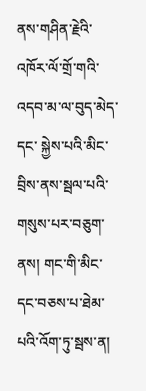ནས་གཤིན་རྗེའི་འཁོར་ལོ་གྲོ་གའི་འདབ་མ་ལ་བུད་མེད་དང་ སྐྱེས་པའི་མིང་བྲིས་ནས་སྦལ་པའི་གསུས་པར་བཅུག་ནས། གང་གི་མིང་དང་བཅས་པ་ཐེམ་པའི་འོག་ཏུ་སྦས་ན།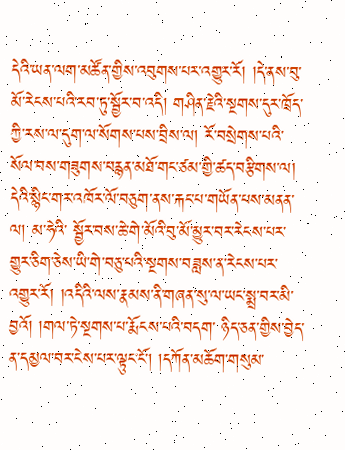དེའི་ཡན་ལག་མཚོན་གྱིས་འབུགས་པར་འགྱུར་རོ། །དེ་ནས་བུ་མོ་རེངས་པའི་རབ་ཏུ་སྦྱོར་བ་འདི། གཤིན་རྗེའི་སྔགས་དུར་ཁྲོད་ཀྱི་རས་ལ་དུག་ལ་སོགས་པས་བྲིས་ལ། རོ་བསྲེགས་པའི་སོལ་བས་གཟུགས་བརྙན་མཐོ་གང་ཙམ་གྱི་ཚད་བརྩིགས་ལ། དེའི་སྙིང་གར་འཁོར་ལོ་བཅུག་ནས་རྐང་པ་གཡོན་པས་མནན་ལ། མ་ཧེའི་ སྦྱོར་བས་ཆེ་གེ་མོའི་བུ་མོ་མྱུར་བར་རེངས་པར་གྱུར་ཅིག་ཅེས་ཡི་གེ་བཅུ་པའི་སྔགས་བཟླས་ན་རེངས་པར་འགྱུར་རོ། །འདིའི་ལས་རྣམས་ནི་གཞན་སུ་ལ་ཡང་སྨྲ་བར་མི་བྱའོ། །གལ་ཏེ་སྔགས་པ་རྨོངས་པའི་བདག་ ཉིད་ཅན་གྱིས་བྱེད་ན་དམྱལ་བར་ངེས་པར་ལྟུང་ངོ་། །དཀོན་མཆོག་གསུམ་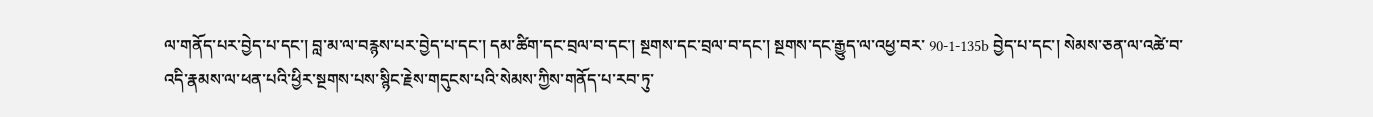ལ་གནོད་པར་བྱེད་པ་དང་། བླ་མ་ལ་བརྙས་པར་བྱེད་པ་དང་། དམ་ཚིག་དང་བྲལ་བ་དང་། སྔགས་དང་བྲལ་བ་དང་། སྔགས་དང་རྒྱུད་ལ་འཕྱ་བར་ 90-1-135b བྱེད་པ་དང་། སེམས་ཅན་ལ་འཚེ་བ་འདི་རྣམས་ལ་ཕན་པའི་ཕྱིར་སྔགས་པས་སྙིང་རྗེས་གདུངས་པའི་སེམས་ཀྱིས་གནོད་པ་རབ་ཏུ་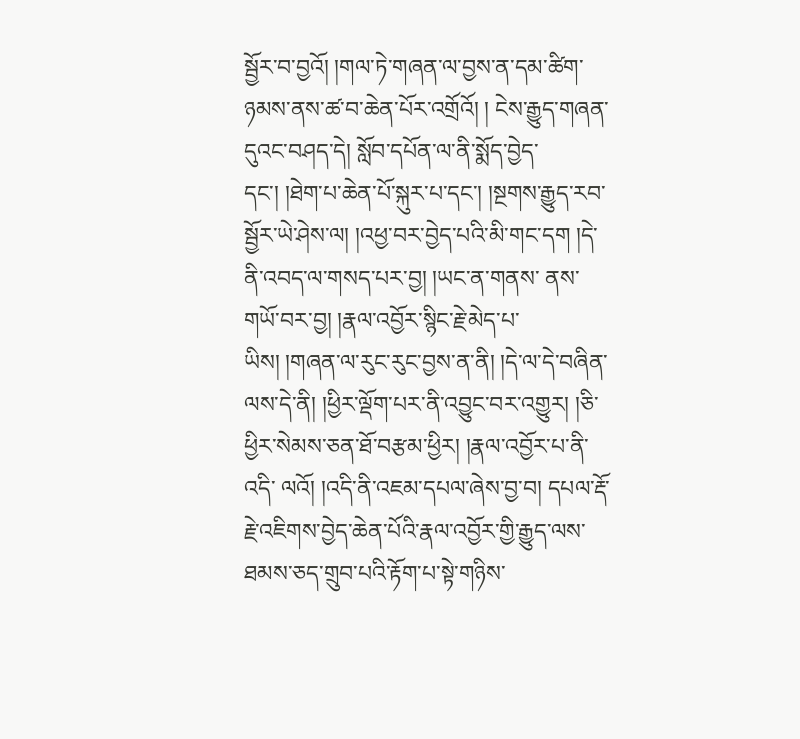སྦྱོར་བ་བྱའོ། །གལ་ཏེ་གཞན་ལ་བྱས་ན་དམ་ཚིག་ཉམས་ནས་ཚ་བ་ཆེན་པོར་འགྲོའོ། ། ངེས་རྒྱུད་གཞན་དུའང་བཤད་དེ། སློབ་དཔོན་ལ་ནི་སྨོད་བྱེད་དང་། །ཐེག་པ་ཆེན་པོ་སྐུར་པ་དང་། །སྔགས་རྒྱུད་རབ་སྦྱོར་ཡེ་ཤེས་ལ། །འཕྱ་བར་བྱེད་པའི་མི་གང་དག །དེ་ནི་འབད་ལ་གསད་པར་བྱ། །ཡང་ན་གནས་ ནས་གཡོ་བར་བྱ། །རྣལ་འབྱོར་སྙིང་རྗེ་མེད་པ་ཡིས། །གཞན་ལ་རུང་རུང་བྱས་ན་ནི། །དེ་ལ་དེ་བཞིན་ལས་དེ་ནི། །ཕྱིར་ལྡོག་པར་ནི་འབྱུང་བར་འགྱུར། །ཅི་ཕྱིར་སེམས་ཅན་ཐོ་བརྩམ་ཕྱིར། །རྣལ་འབྱོར་པ་ནི་འདི་ ལའོ། །འདི་ནི་འཇམ་དཔལ་ཞེས་བྱ་བ། དཔལ་རྡོ་རྗེ་འཇིགས་བྱེད་ཆེན་པོའི་རྣལ་འབྱོར་གྱི་རྒྱུད་ལས་ཐམས་ཅད་གྲུབ་པའི་རྟོག་པ་སྟེ་གཉིས་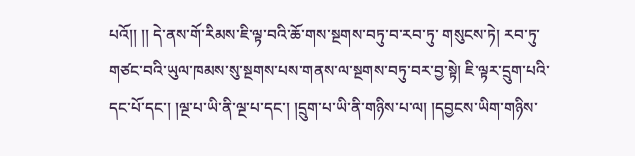པའོ།། །། དེ་ནས་གོ་རིམས་ཇི་ལྟ་བའི་ཆོ་གས་སྔགས་བཏུ་བ་རབ་ཏུ་ གསུངས་ཏེ། རབ་ཏུ་གཙང་བའི་ཡུལ་ཁམས་སུ་སྔགས་པས་གནས་ལ་སྔགས་བཏུ་བར་བྱ་སྟེ། ཇི་ལྟར་དྲུག་པའི་དང་པོ་དང་། །ལྔ་པ་ཡི་ནི་ལྔ་པ་དང་། །དྲུག་པ་ཡི་ནི་གཉིས་པ་ལ། །དབྱངས་ཡིག་གཉིས་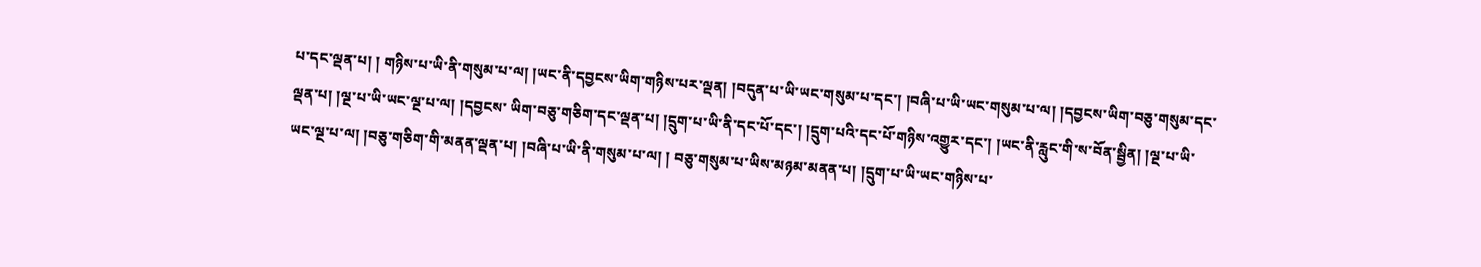པ་དང་ལྡན་པ། ། གཉིས་པ་ཡི་ནི་གསུམ་པ་ལ། །ཡང་ནི་དབྱངས་ཡིག་གཉིས་པར་ལྡན། །བདུན་པ་ཡི་ཡང་གསུམ་པ་དང་། །བཞི་པ་ཡི་ཡང་གསུམ་པ་ལ། །དབྱངས་ཡིག་བཅུ་གསུམ་དང་ལྡན་པ། །ལྔ་པ་ཡི་ཡང་ལྔ་པ་ལ། །དབྱངས་ ཡིག་བཅུ་གཅིག་དང་ལྡན་པ། །དྲུག་པ་ཡི་ནི་དང་པོ་དང་། །དྲུག་པའི་དང་པོ་གཉིས་འགྱུར་དང་། །ཡང་ནི་རླུང་གི་ས་བོན་སྦྱིན། །ལྔ་པ་ཡི་ཡང་ལྔ་པ་ལ། །བཅུ་གཅིག་གི་མནན་ལྡན་པ། །བཞི་པ་ཡི་ནི་གསུམ་པ་ལ། ། བཅུ་གསུམ་པ་ཡིས་མཉམ་མནན་པ། །དྲུག་པ་ཡི་ཡང་གཉིས་པ་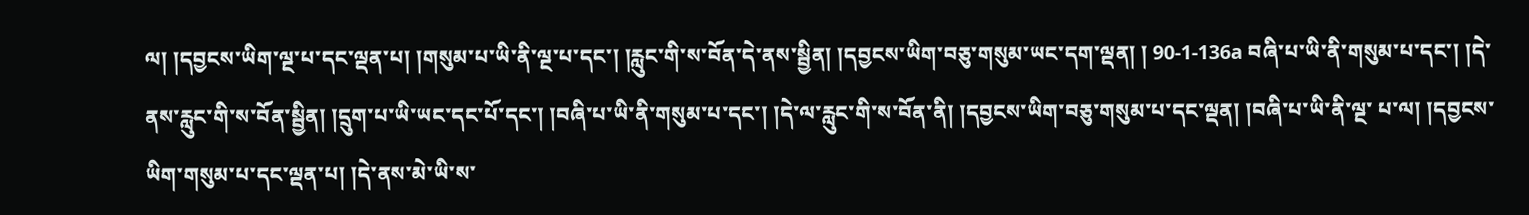ལ། །དབྱངས་ཡིག་ལྔ་པ་དང་ལྡན་པ། །གསུམ་པ་ཡི་ནི་ལྔ་པ་དང་། །རླུང་གི་ས་བོན་དེ་ནས་སྦྱིན། །དབྱངས་ཡིག་བཅུ་གསུམ་ཡང་དག་ལྡན། ། 90-1-136a བཞི་པ་ཡི་ནི་གསུམ་པ་དང་། །དེ་ནས་རླུང་གི་ས་བོན་སྦྱིན། །དྲུག་པ་ཡི་ཡང་དང་པོ་དང་། །བཞི་པ་ཡི་ནི་གསུམ་པ་དང་། །དེ་ལ་རླུང་གི་ས་བོན་ནི། །དབྱངས་ཡིག་བཅུ་གསུམ་པ་དང་ལྡན། །བཞི་པ་ཡི་ནི་ལྔ་ པ་ལ། །དབྱངས་ཡིག་གསུམ་པ་དང་ལྡན་པ། །དེ་ནས་མེ་ཡི་ས་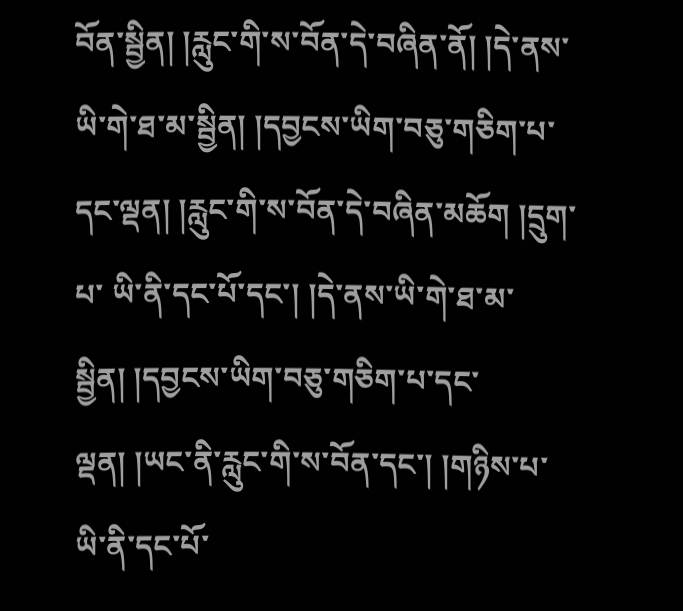བོན་སྦྱིན། །རླུང་གི་ས་བོན་དེ་བཞིན་ནོ། །དེ་ནས་ཡི་གེ་ཐ་མ་སྦྱིན། །དབྱངས་ཡིག་བཅུ་གཅིག་པ་དང་ལྡན། །རླུང་གི་ས་བོན་དེ་བཞིན་མཆོག །དྲུག་པ་ ཡི་ནི་དང་པོ་དང་། །དེ་ནས་ཡི་གེ་ཐ་མ་སྦྱིན། །དབྱངས་ཡིག་བཅུ་གཅིག་པ་དང་ལྡན། །ཡང་ནི་རླུང་གི་ས་བོན་དང་། །གཉིས་པ་ཡི་ནི་དང་པོ་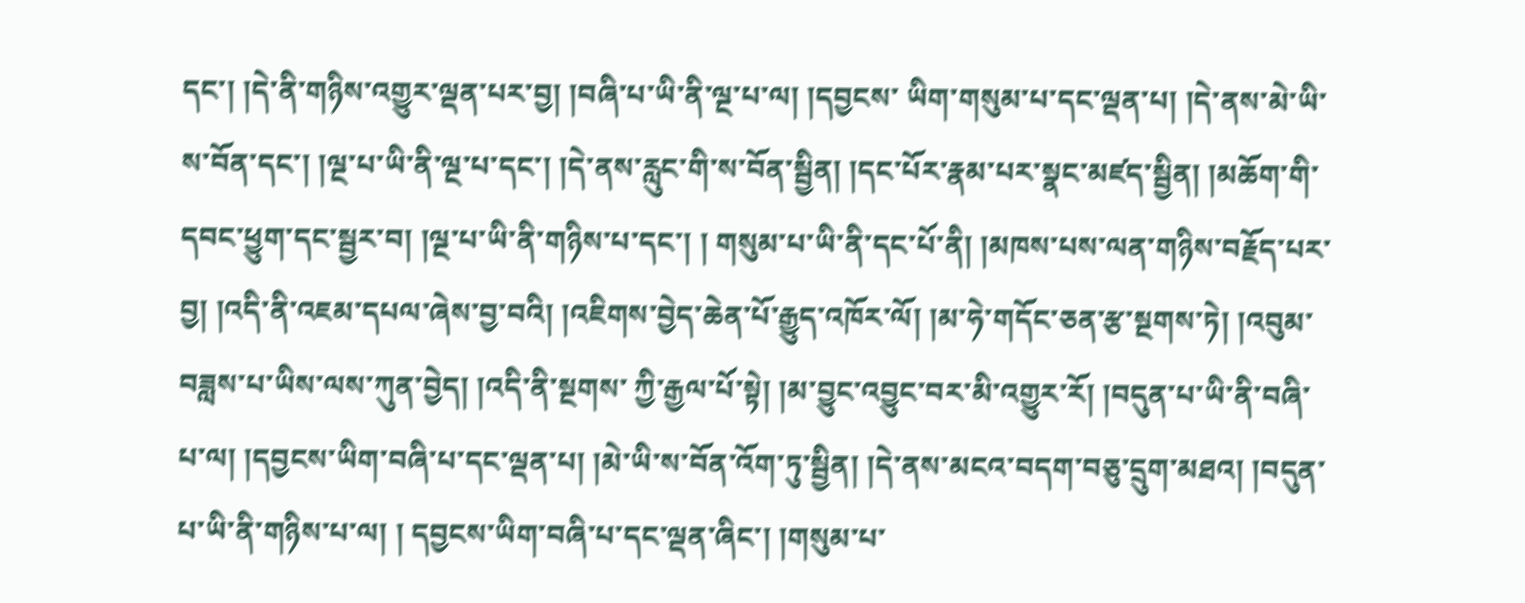དང་། །དེ་ནི་གཉིས་འགྱུར་ལྡན་པར་བྱ། །བཞི་པ་ཡི་ནི་ལྔ་པ་ལ། །དབྱངས་ ཡིག་གསུམ་པ་དང་ལྡན་པ། །དེ་ནས་མེ་ཡི་ས་བོན་དང་། །ལྔ་པ་ཡི་ནི་ལྔ་པ་དང་། །དེ་ནས་རླུང་གི་ས་བོན་སྦྱིན། །དང་པོར་རྣམ་པར་སྣང་མཛད་སྦྱིན། །མཆོག་གི་དབང་ཕྱུག་དང་སྦྱར་བ། །ལྔ་པ་ཡི་ནི་གཉིས་པ་དང་། ། གསུམ་པ་ཡི་ནི་དང་པོ་ནི། །མཁས་པས་ལན་གཉིས་བརྗོད་པར་བྱ། །འདི་ནི་འཇམ་དཔལ་ཞེས་བྱ་བའི། །འཇིགས་བྱེད་ཆེན་པོ་རྒྱུད་འཁོར་ལོ། །མ་ཧེ་གདོང་ཅན་རྩ་སྔགས་ཏེ། །འབུམ་བཟླས་པ་ཡིས་ལས་ཀུན་བྱེད། །འདི་ནི་སྔགས་ ཀྱི་རྒྱལ་པོ་སྟེ། །མ་བྱུང་འབྱུང་བར་མི་འགྱུར་རོ། །བདུན་པ་ཡི་ནི་བཞི་པ་ལ། །དབྱངས་ཡིག་བཞི་པ་དང་ལྡན་པ། །མེ་ཡི་ས་བོན་འོག་ཏུ་སྦྱིན། །དེ་ནས་མངའ་བདག་བཅུ་དྲུག་མཐའ། །བདུན་པ་ཡི་ནི་གཉིས་པ་ལ། ། དབྱངས་ཡིག་བཞི་པ་དང་ལྡན་ཞིང་། །གསུམ་པ་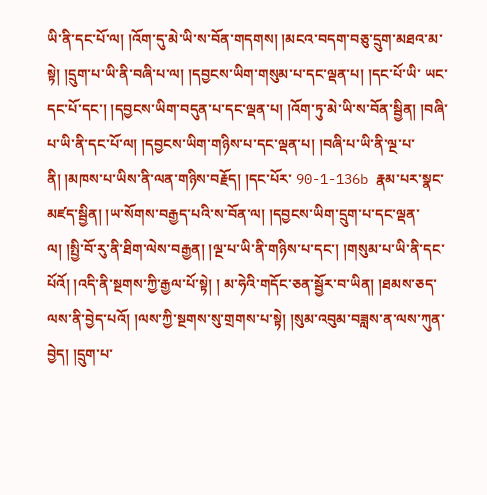ཡི་ནི་དང་པོ་ལ། །འོག་དུ་མེ་ཡི་ས་བོན་གདགས། །མངའ་བདག་བཅུ་དྲུག་མཐའ་མ་སྟེ། །དྲུག་པ་ཡི་ནི་བཞི་པ་ལ། །དབྱངས་ཡིག་གསུམ་པ་དང་ལྡན་པ། །དང་པོ་ཡི་ ཡང་དང་པོ་དང་། །དབྱངས་ཡིག་བདུན་པ་དང་ལྡན་པ། །འོག་ཏུ་མེ་ཡི་ས་བོན་སྦྱིན། །བཞི་པ་ཡི་ནི་དང་པོ་ལ། །དབྱངས་ཡིག་གཉིས་པ་དང་ལྡན་པ། །བཞི་པ་ཡི་ནི་ལྔ་པ་ནི། །མཁས་པ་ཡིས་ནི་ལན་གཉིས་བརྗོད། །དང་པོར་ 90-1-136b རྣམ་པར་སྣང་མཛད་སྦྱིན། །ཡ་སོགས་བརྒྱད་པའི་ས་བོན་ལ། །དབྱངས་ཡིག་དྲུག་པ་དང་ལྡན་ལ། །སྤྱི་བོ་རུ་ནི་ཐིག་ལེས་བརྒྱན། །ལྔ་པ་ཡི་ནི་གཉིས་པ་དང་། །གསུམ་པ་ཡི་ནི་དང་པོའོ། །འདི་ནི་སྔགས་ཀྱི་རྒྱལ་པོ་སྟེ། ། མ་ཧེའི་གདོང་ཅན་སྦྱོར་བ་ཡིན། །ཐམས་ཅད་ལས་ནི་བྱེད་པའོ། །ལས་ཀྱི་སྔགས་སུ་གྲགས་པ་སྟེ། །སུམ་འབུམ་བཟླས་ན་ལས་ཀུན་བྱེད། །དྲུག་པ་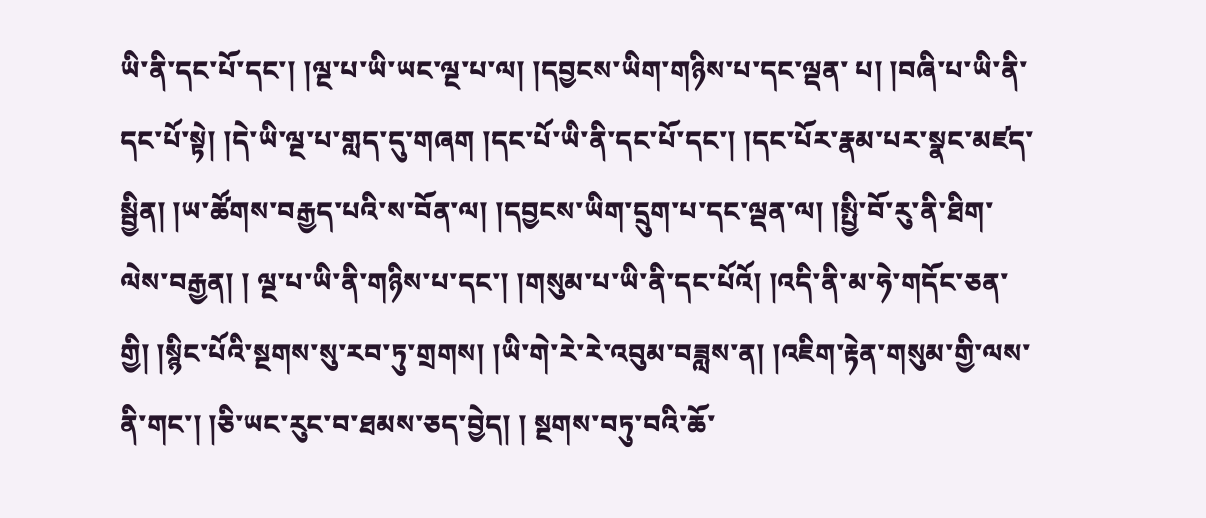ཡི་ནི་དང་པོ་དང་། །ལྔ་པ་ཡི་ཡང་ལྔ་པ་ལ། །དབྱངས་ཡིག་གཉིས་པ་དང་ལྡན་ པ། །བཞི་པ་ཡི་ནི་དང་པོ་སྟེ། །དེ་ཡི་ལྔ་པ་གླད་དུ་གཞག །དང་པོ་ཡི་ནི་དང་པོ་དང་། །དང་པོར་རྣམ་པར་སྣང་མཛད་སྦྱིན། །ཡ་ཚོགས་བརྒྱད་པའི་ས་བོན་ལ། །དབྱངས་ཡིག་དྲུག་པ་དང་ལྡན་ལ། །སྤྱི་བོ་རུ་ནི་ཐིག་ལེས་བརྒྱན། ། ལྔ་པ་ཡི་ནི་གཉིས་པ་དང་། །གསུམ་པ་ཡི་ནི་དང་པོའོ། །འདི་ནི་མ་ཧེ་གདོང་ཅན་གྱི། །སྙིང་པོའི་སྔགས་སུ་རབ་ཏུ་གྲགས། །ཡི་གེ་རེ་རེ་འབུམ་བཟླས་ན། །འཇིག་རྟེན་གསུམ་གྱི་ལས་ནི་གང་། །ཅི་ཡང་རུང་བ་ཐམས་ཅད་བྱེད། ། སྔགས་བཏུ་བའི་ཆོ་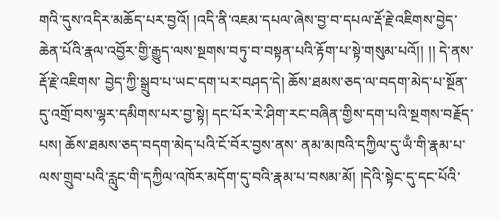གའི་དུས་འདིར་མཆོད་པར་བྱའོ། །འདི་ནི་འཇམ་དཔལ་ཞེས་བྱ་བ་དཔལ་རྡོ་རྗེ་འཇིགས་བྱེད་ཆེན་པོའི་རྣལ་འབྱོར་གྱི་རྒྱུད་ལས་སྔགས་བཏུ་བ་བསྟན་པའི་རྟོག་པ་སྟེ་གསུམ་པའོ།། །། དེ་ནས་རྡོ་རྗེ་འཇིགས་ བྱེད་ཀྱི་སྒྲུབ་པ་ཡང་དག་པར་བཤད་དེ། ཆོས་ཐམས་ཅད་ལ་བདག་མེད་པ་སྔོན་དུ་འགྲོ་བས་ལྷར་དམིགས་པར་བྱ་སྟེ། དང་པོར་རེ་ཤིག་རང་བཞིན་གྱིས་དག་པའི་སྔགས་བརྗོད་པས། ཆོས་ཐམས་ཅད་བདག་མེད་པའི་ངོ་བོར་བྱས་ནས་ ནམ་མཁའི་དཀྱིལ་དུ་ཡྃ་གི་རྣམ་པ་ལས་གྲུབ་པའི་རླུང་གི་དཀྱིལ་འཁོར་མདོག་དུ་བའི་རྣམ་པ་བསམ་མོ། །དེའི་སྟེང་དུ་དང་པོའི་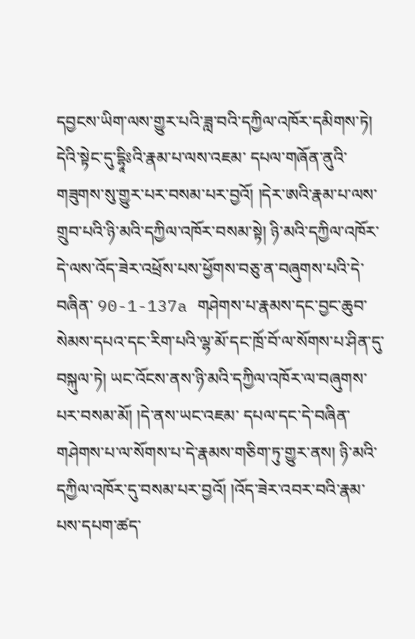དབྱངས་ཡིག་ལས་གྱུར་པའི་ཟླ་བའི་དཀྱིལ་འཁོར་དམིགས་ཏེ། དེའི་སྟེང་དུ་དྷཱིཿའི་རྣམ་པ་ལས་འཇམ་ དཔལ་གཞོན་ནུའི་གཟུགས་སུ་གྱུར་པར་བསམ་པར་བྱའོ། །དེར་ཨའི་རྣམ་པ་ལས་གྲུབ་པའི་ཉི་མའི་དཀྱིལ་འཁོར་བསམ་སྟེ། ཉི་མའི་དཀྱིལ་འཁོར་དེ་ལས་འོད་ཟེར་འཕྲོས་པས་ཕྱོགས་བཅུ་ན་བཞུགས་པའི་དེ་བཞིན་ 90-1-137a གཤེགས་པ་རྣམས་དང་བྱང་ཆུབ་སེམས་དཔའ་དང་རིག་པའི་ལྷ་མོ་དང་ཁྲོ་བོ་ལ་སོགས་པ་ཤིན་དུ་བསྐུལ་ཏེ། ཡང་འོངས་ནས་ཉི་མའི་དཀྱིལ་འཁོར་ལ་བཞུགས་པར་བསམ་མོ། །དེ་ནས་ཡང་འཇམ་ དཔལ་དང་དེ་བཞིན་གཤེགས་པ་ལ་སོགས་པ་དེ་རྣམས་གཅིག་ཏུ་གྱུར་ནས། ཉི་མའི་དཀྱིལ་འཁོར་དུ་བསམ་པར་བྱའོ། །འོད་ཟེར་འབར་བའི་རྣམ་པས་དཔག་ཚད་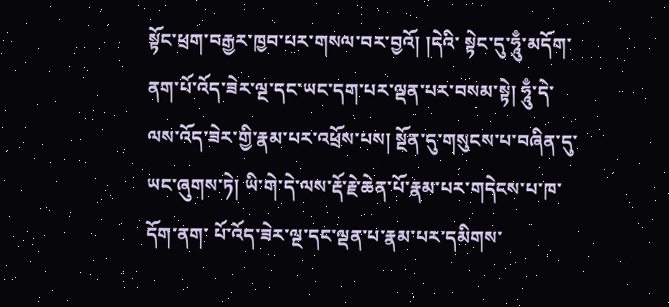སྟོང་ཕྲག་བརྒྱར་ཁྱབ་པར་གསལ་བར་བྱའོ། །དེའི་ སྟེང་དུ་ཧཱུྃ་མདོག་ནག་པོ་འོད་ཟེར་ལྔ་དང་ཡང་དག་པར་ལྡན་པར་བསམ་སྟེ། ཧཱུྃ་དེ་ལས་འོད་ཟེར་གྱི་རྣམ་པར་འཕྲོས་པས། སྔོན་དུ་གསུངས་པ་བཞིན་དུ་ཡང་ཞུགས་ཏེ། ཡི་གེ་དེ་ལས་རྡོ་རྗེ་ཆེན་པོ་རྣམ་པར་གདེངས་པ་ཁ་དོག་ནག་ པོ་འོད་ཟེར་ལྔ་དང་ལྡན་པ་རྣམ་པར་དམིགས་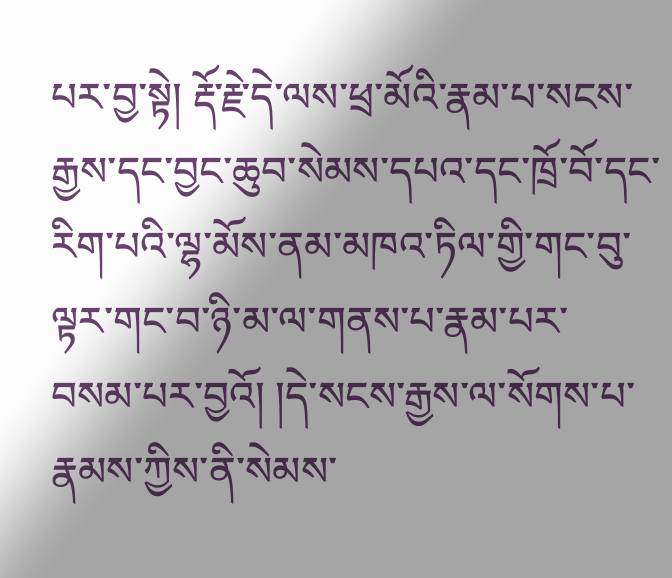པར་བྱ་སྟེ། རྡོ་རྗེ་དེ་ལས་ཕྲ་མོའི་རྣམ་པ་སངས་རྒྱས་དང་བྱང་ཆུབ་སེམས་དཔའ་དང་ཁྲོ་བོ་དང་རིག་པའི་ལྷ་མོས་ནམ་མཁའ་ཏིལ་གྱི་གང་བུ་ལྟར་གང་བ་ཉི་མ་ལ་གནས་པ་རྣམ་པར་ བསམ་པར་བྱའོ། །དེ་སངས་རྒྱས་ལ་སོགས་པ་རྣམས་ཀྱིས་ནི་སེམས་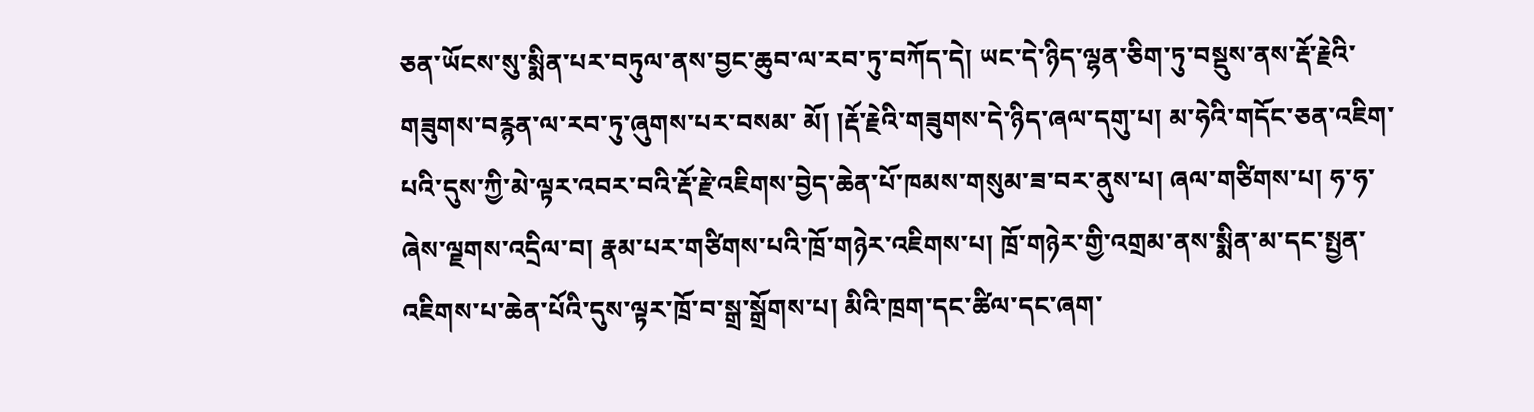ཅན་ཡོངས་སུ་སྨིན་པར་བཏུལ་ནས་བྱང་ཆུབ་ལ་རབ་ཏུ་བཀོད་དེ། ཡང་དེ་ཉིད་ལྷན་ཅིག་ཏུ་བསྡུས་ནས་རྡོ་རྗེའི་གཟུགས་བརྙན་ལ་རབ་ཏུ་ཞུགས་པར་བསམ་ མོ། །རྡོ་རྗེའི་གཟུགས་དེ་ཉིད་ཞལ་དགུ་པ། མ་ཧེའི་གདོང་ཅན་འཇིག་པའི་དུས་ཀྱི་མེ་ལྟར་འབར་བའི་རྡོ་རྗེ་འཇིགས་བྱེད་ཆེན་པོ་ཁམས་གསུམ་ཟ་བར་ནུས་པ། ཞལ་གཙིགས་པ། ཧ་ཧ་ཞེས་ལྗགས་འདྲིལ་བ། རྣམ་པར་གཙིགས་པའི་ཁྲོ་གཉེར་འཇིགས་པ། ཁྲོ་གཉེར་གྱི་འགྲམ་ནས་སྨིན་མ་དང་སྤྱན་འཇིགས་པ་ཆེན་པོའི་དུས་ལྟར་ཁྲོ་བ་སྒྲ་སྒྲོགས་པ། མིའི་ཁྲག་དང་ཚིལ་དང་ཞག་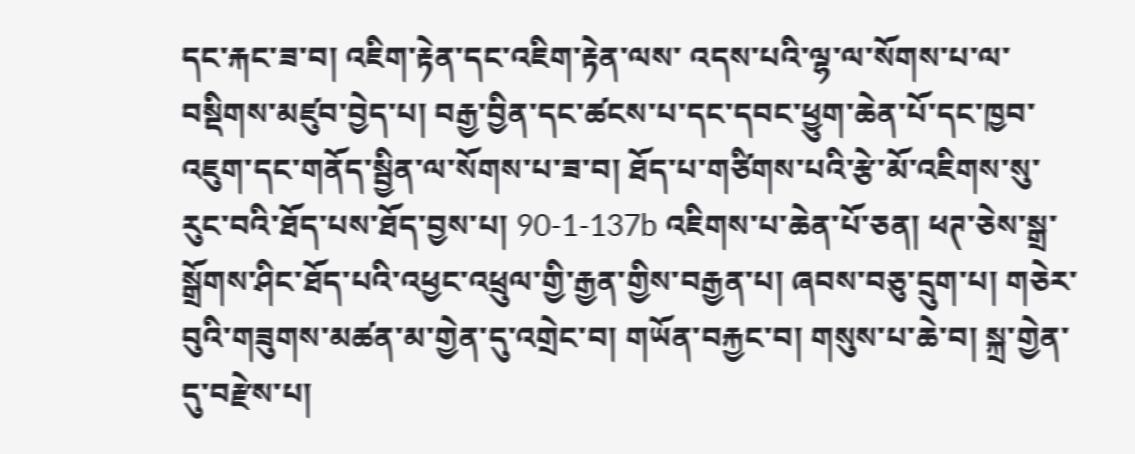དང་རྐང་ཟ་བ། འཇིག་རྟེན་དང་འཇིག་རྟེན་ལས་ འདས་པའི་ལྷ་ལ་སོགས་པ་ལ་བསྡིགས་མཛུབ་བྱེད་པ། བརྒྱ་བྱིན་དང་ཚངས་པ་དང་དབང་ཕྱུག་ཆེན་པོ་དང་ཁྱབ་འཇུག་དང་གནོད་སྦྱིན་ལ་སོགས་པ་ཟ་བ། ཐོད་པ་གཙིགས་པའི་རྩེ་མོ་འཇིགས་སུ་རུང་བའི་ཐོད་པས་ཐོད་བྱས་པ། 90-1-137b འཇིགས་པ་ཆེན་པོ་ཅན། ཕཊ་ཅེས་སྒྲ་སྒྲོགས་ཤིང་ཐོད་པའི་འཕྱང་འཕྲུལ་གྱི་རྒྱན་གྱིས་བརྒྱན་པ། ཞབས་བཅུ་དྲུག་པ། གཅེར་བུའི་གཟུགས་མཚན་མ་གྱེན་དུ་འགྲེང་བ། གཡོན་བརྐྱང་བ། གསུས་པ་ཆེ་བ། སྐྲ་གྱེན་དུ་བརྫེས་པ།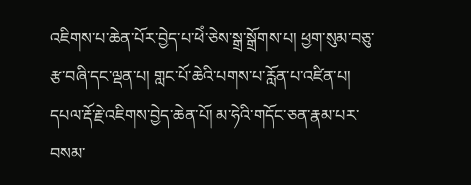འཇིགས་པ་ཆེན་པོར་བྱེད་པ་ཕེཾ་ཅེས་སྒྲ་སྒྲོགས་པ། ཕྱག་སུམ་བཅུ་རྩ་བཞི་དང་ལྡན་པ། གླང་པོ་ཆེའི་པགས་པ་རློན་པ་འཛིན་པ། དཔལ་རྡོ་རྗེ་འཇིགས་བྱེད་ཆེན་པོ། མ་ཧེའི་གདོང་ཅན་རྣམ་པར་བསམ་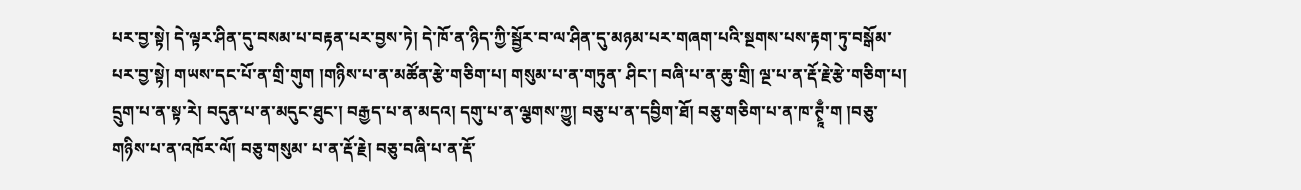པར་བྱ་སྟེ། དེ་ལྟར་ཤིན་དུ་བསམ་པ་བརྟན་པར་བྱས་ཏེ། དེ་ཁོ་ན་ཉིད་ཀྱི་སྦྱོར་བ་ལ་ཤིན་དུ་མཉམ་པར་གཞག་པའི་སྔགས་པས་རྟག་ཏུ་བསྒོམ་པར་བྱ་སྟེ། གཡས་དང་པོ་ན་གྲི་གུག །གཉིས་པ་ན་མཚོན་རྩེ་གཅིག་པ། གསུམ་པ་ན་གཏུན་ ཤིང་། བཞི་པ་ན་ཆུ་གྲི། ལྔ་པ་ན་རྡོ་རྗེ་རྩེ་གཅིག་པ། དྲུག་པ་ན་སྟ་རེ། བདུན་པ་ན་མདུང་ཐུང་། བརྒྱད་པ་ན་མདའ། དགུ་པ་ན་ལྕགས་ཀྱུ། བཅུ་པ་ན་དབྱིག་ཐོ། བཅུ་གཅིག་པ་ན་ཁ་ཊྭཱྃ་ག །བཅུ་གཉིས་པ་ན་འཁོར་ལོ། བཅུ་གསུམ་ པ་ན་རྡོ་རྗེ། བཅུ་བཞི་པ་ན་རྡོ་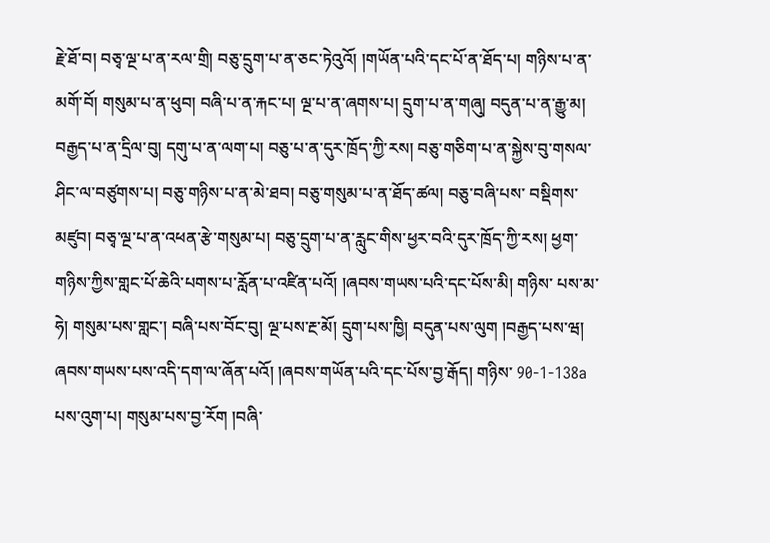རྗེ་ཐོ་བ། བཅྭ་ལྔ་པ་ན་རལ་གྲི། བཅུ་དྲུག་པ་ན་ཅང་ཏེའུའོ། །གཡོན་པའི་དང་པོ་ན་ཐོད་པ། གཉིས་པ་ན་མགོ་བོ། གསུམ་པ་ན་ཕུབ། བཞི་པ་ན་རྐང་པ། ལྔ་པ་ན་ཞགས་པ། དྲུག་པ་ན་གཞུ། བདུན་པ་ན་རྒྱུ་མ། བརྒྱད་པ་ན་དྲིལ་བུ། དགུ་པ་ན་ལག་པ། བཅུ་པ་ན་དུར་ཁྲོད་ཀྱི་རས། བཅུ་གཅིག་པ་ན་སྐྱེས་བུ་གསལ་ཤིང་ལ་བཙུགས་པ། བཅུ་གཉིས་པ་ན་མེ་ཐབ། བཅུ་གསུམ་པ་ན་ཐོད་ཚལ། བཅུ་བཞི་པས་ བསྡིགས་མཛུབ། བཅྭ་ལྔ་པ་ན་འཕན་རྩེ་གསུམ་པ། བཅུ་དྲུག་པ་ན་རླུང་གིས་ཕྱར་བའི་དུར་ཁྲོད་ཀྱི་རས། ཕྱག་གཉིས་ཀྱིས་གླང་པོ་ཆེའི་པགས་པ་རློན་པ་འཛིན་པའོ། །ཞབས་གཡས་པའི་དང་པོས་མི། གཉིས་ པས་མ་ཧེ། གསུམ་པས་གླང་། བཞི་པས་བོང་བུ། ལྔ་པས་རྔ་མོ། དྲུག་པས་ཁྱི། བདུན་པས་ལུག །བརྒྱད་པས་ཝ། ཞབས་གཡས་པས་འདི་དག་ལ་ཞོན་པའོ། །ཞབས་གཡོན་པའི་དང་པོས་བྱ་རྒོད། གཉིས་ 90-1-138a པས་འུག་པ། གསུམ་པས་བྱ་རོག །བཞི་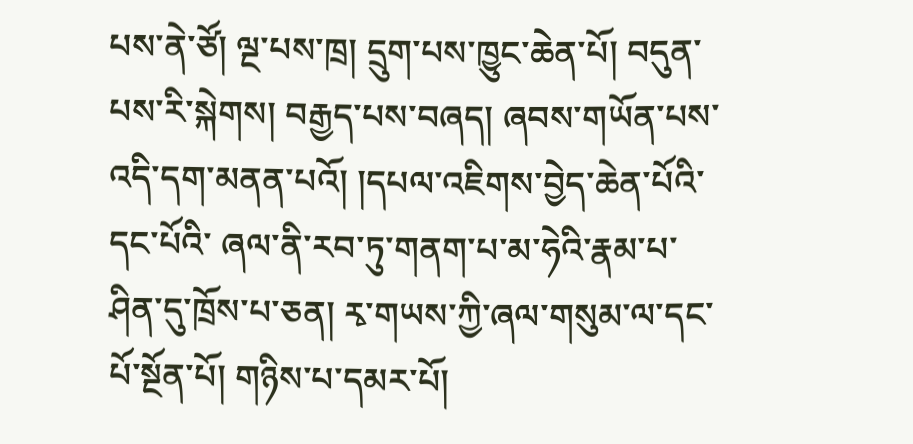པས་ནེ་ཙོ། ལྔ་པས་ཁྲ། དྲུག་པས་ཁྱུང་ཆེན་པོ། བདུན་པས་རི་སྐེགས། བརྒྱད་པས་བཞད། ཞབས་གཡོན་པས་འདི་དག་མནན་པའོ། །དཔལ་འཇིགས་བྱེད་ཆེན་པོའི་དང་པོའི་ ཞལ་ནི་རབ་ཏུ་གནག་པ་མ་ཧེའི་རྣམ་པ་ཤིན་དུ་ཁྲོས་པ་ཅན། རྭ་གཡས་ཀྱི་ཞལ་གསུམ་ལ་དང་པོ་སྔོན་པོ། གཉིས་པ་དམར་པོ།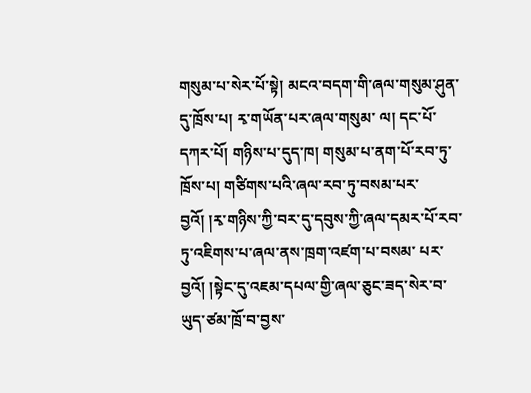གསུམ་པ་སེར་པོ་སྟེ། མངའ་བདག་གི་ཞལ་གསུམ་ཤུན་དུ་ཁྲོས་པ། རྭ་གཡོན་པར་ཞལ་གསུམ་ ལ། དང་པོ་དཀར་པོ། གཉིས་པ་དུད་ཁ། གསུམ་པ་ནག་པོ་རབ་ཏུ་ཁྲོས་པ། གཙིགས་པའི་ཞལ་རབ་ཏུ་བསམ་པར་བྱའོ། །རྭ་གཉིས་ཀྱི་བར་དུ་དབུས་ཀྱི་ཞལ་དམར་པོ་རབ་ཏུ་འཇིགས་པ་ཞལ་ནས་ཁྲག་འཛག་པ་བསམ་ པར་བྱའོ། །སྟེང་དུ་འཇམ་དཔལ་གྱི་ཞལ་ཅུང་ཟད་སེར་བ་ཡུད་ཙམ་ཁྲོ་བ་བྱས་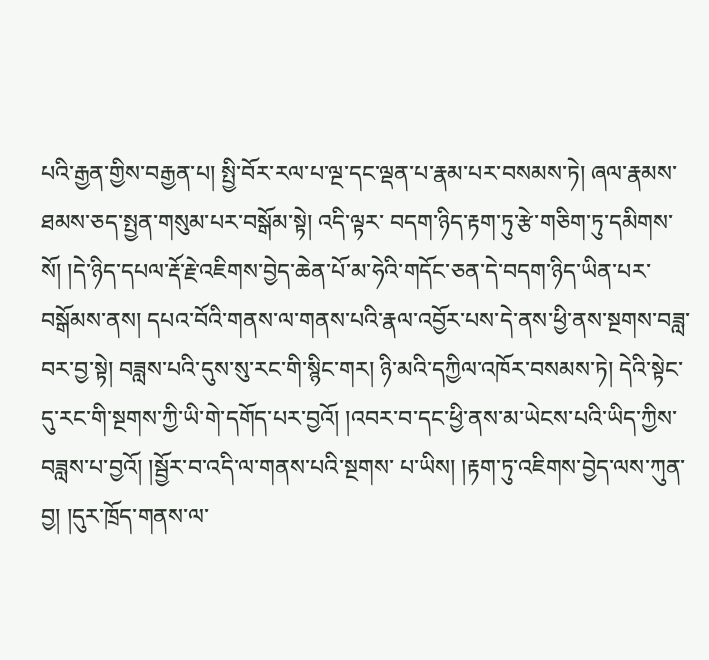པའི་རྒྱན་གྱིས་བརྒྱན་པ། སྤྱི་བོར་རལ་པ་ལྔ་དང་ལྡན་པ་རྣམ་པར་བསམས་ཏེ། ཞལ་རྣམས་ཐམས་ཅད་སྤྱན་གསུམ་པར་བསྒོམ་སྟེ། འདི་ལྟར་ བདག་ཉིད་རྟག་ཏུ་རྩེ་གཅིག་ཏུ་དམིགས་སོ། །དེ་ཉིད་དཔལ་རྡོ་རྗེ་འཇིགས་བྱེད་ཆེན་པོ་མ་ཧེའི་གདོང་ཅན་དེ་བདག་ཉིད་ཡིན་པར་བསྒོམས་ནས། དཔའ་བོའི་གནས་ལ་གནས་པའི་རྣལ་འབྱོར་པས་དེ་ནས་ཕྱི་ནས་སྔགས་བཟླ་བར་བྱ་སྟེ། བཟླས་པའི་དུས་སུ་རང་གི་སྙིང་གར། ཉི་མའི་དཀྱིལ་འཁོར་བསམས་ཏེ། དེའི་སྟེང་དུ་རང་གི་སྔགས་ཀྱི་ཡི་གེ་དགོད་པར་བྱའོ། །འབར་བ་དང་ཕྱི་ནས་མ་ཡེངས་པའི་ཡིད་ཀྱིས་བཟླས་པ་བྱའོ། །སྦྱོར་བ་འདི་ལ་གནས་པའི་སྔགས་ པ་ཡིས། །རྟག་ཏུ་འཇིགས་བྱེད་ལས་ཀུན་བྱ། །དུར་ཁྲོད་གནས་ལ་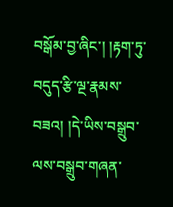བསྒོམ་བྱ་ཞིང་། །རྟག་ཏུ་བདུད་རྩི་ལྔ་རྣམས་བཟའ། །དེ་ཡིས་བསྒྲུབ་ལས་བསྒྲུབ་གཞན་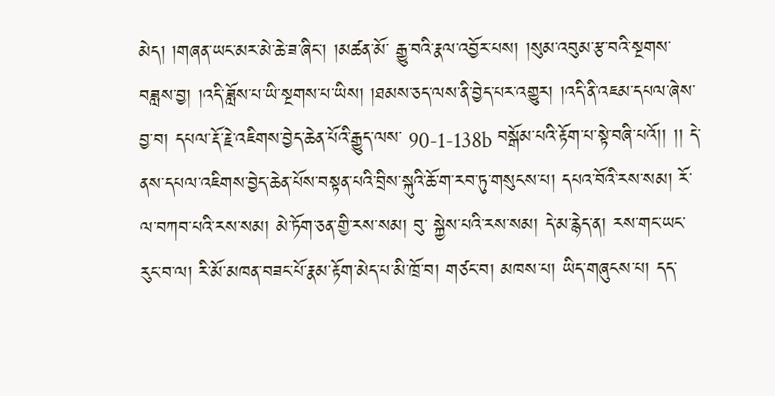མེད། །གཞན་ཡང་མར་མེ་ཆེ་ཟ་ཞིང་། །མཚན་མོ་ རྒྱུ་བའི་རྣལ་འབྱོར་པས། །སུམ་འབུམ་རྩ་བའི་སྔགས་བཟླས་བྱ། །འདི་ཟློས་པ་ཡི་སྔགས་པ་ཡིས། །ཐམས་ཅད་ལས་ནི་བྱེད་པར་འགྱུར། །འདི་ནི་འཇམ་དཔལ་ཞེས་བྱ་བ། དཔལ་རྡོ་རྗེ་འཇིགས་བྱེད་ཆེན་པོའི་རྒྱུད་ལས་ 90-1-138b བསྒོམ་པའི་རྟོག་པ་སྟེ་བཞི་པའོ།། །། དེ་ནས་དཔལ་འཇིགས་བྱེད་ཆེན་པོས་བསྟན་པའི་བྲིས་སྐུའི་ཆོ་ག་རབ་ཏུ་གསུངས་པ། དཔའ་བོའི་རས་སམ། རོ་ལ་བཀབ་པའི་རས་སམ། མེ་ཏོག་ཅན་གྱི་རས་སམ། བུ་ སྐྱེས་པའི་རས་སམ། དེ་མ་རྙེད་ན། རས་གང་ཡང་རུང་བ་ལ། རི་མོ་མཁན་བཟང་པོ་རྣམ་རྟོག་མེད་པ་མི་ཁྲོ་བ། གཙང་བ། མཁས་པ། ཡིད་གཞུངས་པ། དད་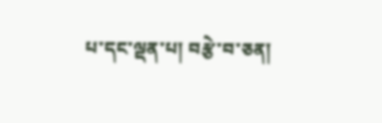པ་དང་ལྡན་པ། བརྩེ་བ་ཅན།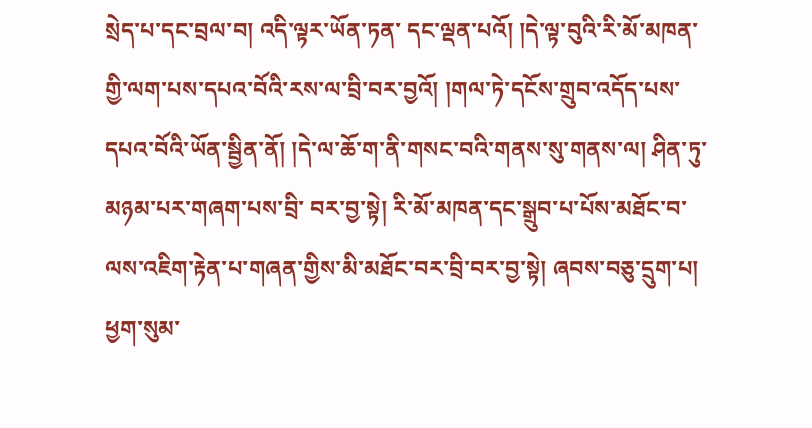སྲེད་པ་དང་བྲལ་བ། འདི་ལྟར་ཡོན་ཏན་ དང་ལྡན་པའོ། །དེ་ལྟ་བུའི་རི་མོ་མཁན་གྱི་ལག་པས་དཔའ་བོའི་རས་ལ་བྲི་བར་བྱའོ། །གལ་ཏེ་དངོས་གྲུབ་འདོད་པས་དཔའ་བོའི་ཡོན་སྦྱིན་ནོ། །དེ་ལ་ཆོ་ག་ནི་གསང་བའི་གནས་སུ་གནས་ལ། ཤིན་ཏུ་མཉམ་པར་གཞག་པས་བྲི་ བར་བྱ་སྟེ། རི་མོ་མཁན་དང་སྒྲུབ་པ་པོས་མཐོང་བ་ལས་འཇིག་རྟེན་པ་གཞན་གྱིས་མི་མཐོང་བར་བྲི་བར་བྱ་སྟེ། ཞབས་བཅུ་དྲུག་པ། ཕྱག་སུམ་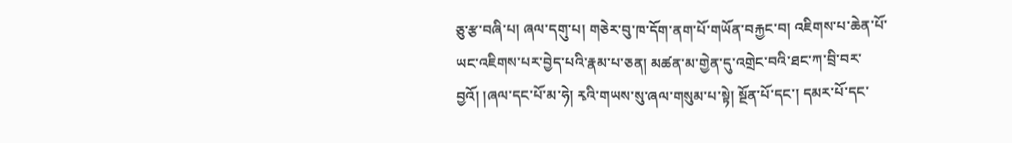ཅུ་རྩ་བཞི་པ། ཞལ་དགུ་པ། གཅེར་བུ་ཁ་དོག་ནག་པོ་གཡོན་བརྐྱང་བ། འཇིགས་པ་ཆེན་པོ་ཡང་འཇིགས་པར་བྱེད་པའི་རྣམ་པ་ཅན། མཚན་མ་གྱེན་དུ་འགྲེང་བའི་ཐང་ཀ་བྲི་བར་བྱའོ། །ཞལ་དང་པོ་མ་ཧེ། རྭའི་གཡས་སུ་ཞལ་གསུམ་པ་སྟེ། སྔོན་པོ་དང་། དམར་པོ་དང་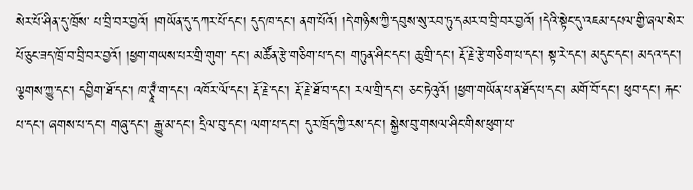སེར་པོ་ཤིན་དུ་ཁྲོས་ པ་བྲི་བར་བྱའོ། །གཡོན་དུ་དཀར་པོ་དང་། དུད་ཁ་དང་། ནག་པོའོ། །དེ་གཉིས་ཀྱི་དབུས་སུ་རབ་ཏུ་དམར་བ་བྲི་བར་བྱའོ། །དེའི་སྟེང་དུ་འཇམ་དཔལ་གྱི་ཞལ་སེར་པོ་ཅུང་ཟད་ཁྲོ་བ་བྲི་བར་བྱའོ། །ཕྱག་གཡས་པར་གྲི་གུག་ དང་། མཚོན་རྩེ་གཅིག་པ་དང་། གཏུན་ཤིང་དང་། ཆུ་གྲི་དང་། རྡོ་རྗེ་རྩེ་གཅིག་པ་དང་། སྟ་རེ་དང་། མདུང་དང་། མདའ་དང་། ལྕགས་ཀྱུ་དང་། དབྱིག་ཐོ་དང་། ཁ་ཊྭཱྃ་ག་དང་། འཁོར་ལོ་དང་། རྡོ་རྗེ་དང་། རྡོ་རྗེ་ཐོ་བ་དང་། རལ་གྲི་དང་། ཅང་ཏེའུའོ། །ཕྱག་གཡོན་པ་ན་ཐོད་པ་དང་། མགོ་བོ་དང་། ཕུབ་དང་། རྐང་པ་དང་། ཞགས་པ་དང་། གཞུ་དང་། རྒྱུ་མ་དང་། དྲིལ་བུ་དང་། ལག་པ་དང་། དུར་ཁྲོད་ཀྱི་རས་དང་། སྐྱེས་བུ་གསལ་ཤིང་གིས་ཕུག་པ་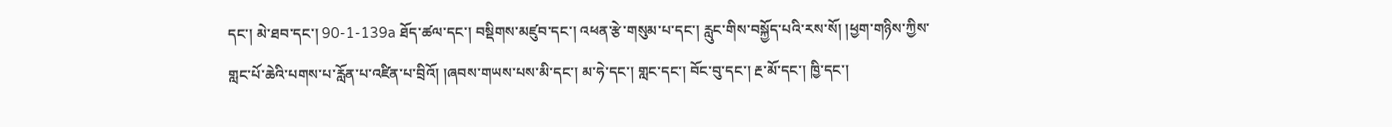དང་། མེ་ཐབ་དང་། 90-1-139a ཐོད་ཚལ་དང་། བསྡིགས་མཛུབ་དང་། འཕན་རྩེ་གསུམ་པ་དང་། རླུང་གིས་བསྐྱོད་པའི་རས་སོ། །ཕྱག་གཉིས་ཀྱིས་གླང་པོ་ཆེའི་པགས་པ་རློན་པ་འཛིན་པ་བྲིའོ། །ཞབས་གཡས་པས་མི་དང་། མ་ཧེ་དང་། གླང་དང་། བོང་བུ་དང་། རྔ་མོ་དང་། ཁྱི་དང་།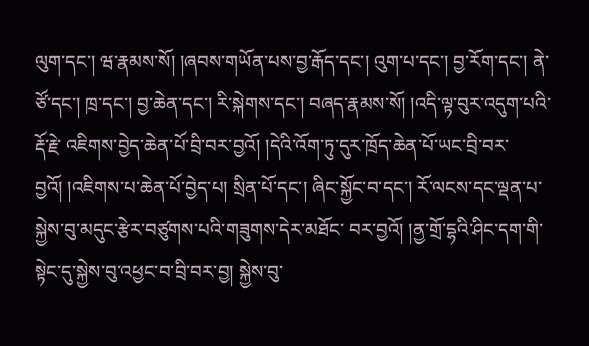ལུག་དང་། ཝ་རྣམས་སོ། །ཞབས་གཡོན་པས་བྱ་རྒོད་དང་། འུག་པ་དང་། བྱ་རོག་དང་། ནེ་ཙོ་དང་། ཁྲ་དང་། བྱ་ཆེན་དང་། རི་སྐེགས་དང་། བཞད་རྣམས་སོ། །འདི་ལྟ་བུར་འདུག་པའི་རྡོ་རྗེ་ འཇིགས་བྱེད་ཆེན་པོ་བྲི་བར་བྱའོ། །དེའི་འོག་ཏུ་དུར་ཁྲོད་ཆེན་པོ་ཡང་བྲི་བར་བྱའོ། །འཇིགས་པ་ཆེན་པོ་བྱེད་པ། སྲིན་པོ་དང་། ཞིང་སྐྱོང་བ་དང་། རོ་ལངས་དང་ལྡན་པ་སྐྱེས་བུ་མདུང་རྩེར་བཙུགས་པའི་གཟུགས་དེར་མཐོང་ བར་བྱའོ། །ནྱ་གྲོ་དྷའི་ཤིང་དག་གི་སྟེང་དུ་སྐྱེས་བུ་འཕྱང་བ་བྲི་བར་བྱ། སྐྱེས་བུ་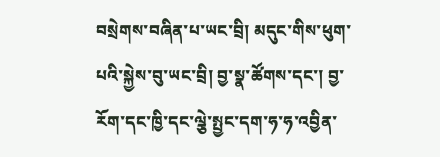བསྲེགས་བཞིན་པ་ཡང་བྲི། མདུང་གིས་ཕུག་པའི་སྐྱེས་བུ་ཡང་བྲི། བྱ་སྣ་ཚོགས་དང་། བྱ་རོག་དང་ཁྱི་དང་ལྕེ་སྤྱང་དག་ཧ་ཧ་འབྱིན་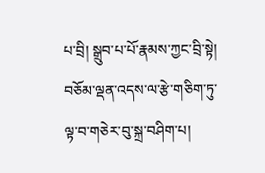པ་བྲི། སྒྲུབ་པ་པོ་རྣམས་ཀྱང་བྲི་སྟེ། བཅོམ་ལྡན་འདས་ལ་རྩེ་གཅིག་ཏུ་ལྟ་བ་གཅེར་བུ་སྐྲ་བཤིག་པ།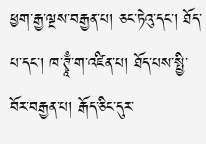ཕྱག་རྒྱ་ལྔས་བརྒྱན་པ། ཅང་ཏེའུ་དང་། ཐོད་པ་དང་། ཁ་ཊྭཱྃ་ག་འཛིན་པ། ཐོད་པས་སྤྱི་བོར་བརྒྱན་པ། རྒོད་ཅིང་དུར་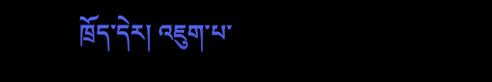ཁྲོད་དེར། འཇུག་པ་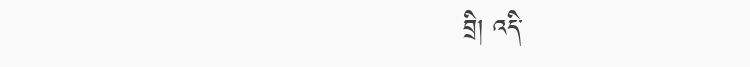བྲི། འདི་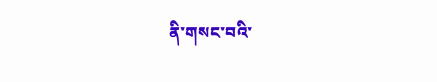ནི་གསང་བའི་